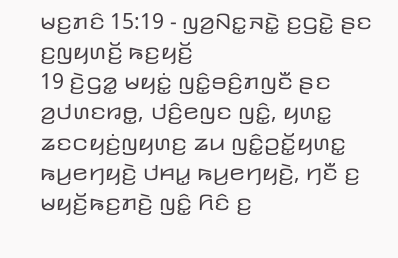ꤗꤢ꤬ꤊꤢꤨ 15:19 - ꤜꤤ꤬ꤡꤢ꤭ꤏꤢꤧ꤭ ꤢ꤬ꤞꤢꤧ꤭ ꤔꤢ ꤢ꤬ꤜꤟꤛꤢꤩ꤬ ꤒꤢ꤬ꤟꤢꤩ꤬
19 ꤢꤧ꤬ꤞꤤ꤭ ꤗꤟꤢꤦ꤭ ꤜꤢꤨ꤭ꤋꤢꤨ꤬ꤊꤜꤢꤪ ꤔꤢ ꤤ꤬ꤓꤛꤢꤙꤥ꤭, ꤓꤢꤨ꤬ꤕꤜꤢ ꤜꤢꤨ꤭, ꤟꤛꤢ꤭ ꤘꤢꤍꤟꤢꤦ꤬ꤜꤟꤛꤢ꤬ ꤘꤣ ꤜꤢꤨ꤭ꤑꤢꤩ꤭ꤟꤛꤢ꤭ ꤒꤣ꤬ꤕꤚꤟꤢꤧ꤬ ꤓꤌꤣ꤭ ꤒꤣ꤬ꤕꤚꤟꤢꤧ꤬, ꤚꤢꤪ ꤢ꤬ ꤗꤟꤢꤩ꤬ꤒꤢ꤬ꤊꤢꤧ꤬ ꤜꤢꤨ꤭ ꤖꤢꤨ ꤢ꤬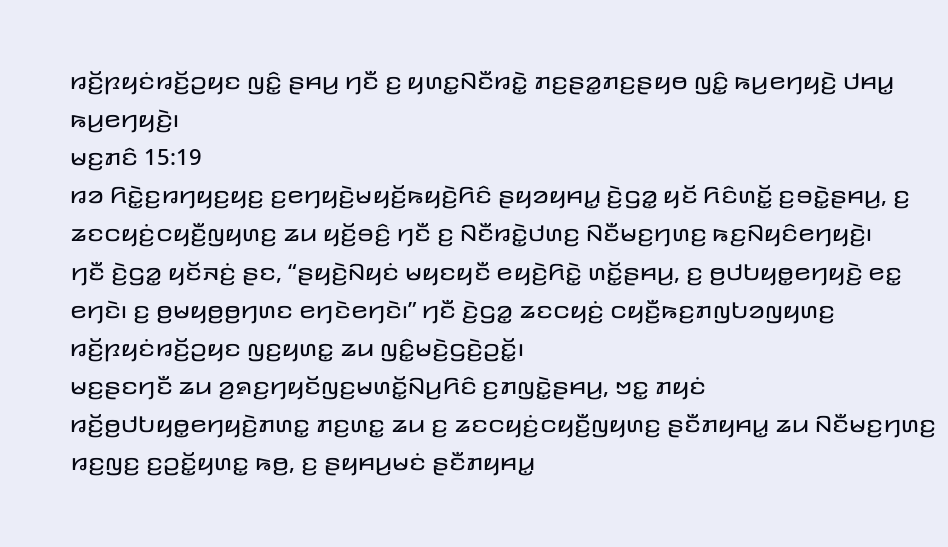ꤙꤢꤩ꤬ꤐꤟꤢꤦꤙꤢꤩ꤬ꤑꤟꤢ ꤜꤢꤨ꤭ ꤔꤌꤣ꤬ ꤚꤢꤪ ꤢ꤬ ꤟꤛꤢ꤭ꤡꤢꤪꤙꤢꤧ꤭ ꤊꤢ꤬ꤔꤤ꤭ꤊꤢ꤬ꤔꤟꤥ ꤜꤢꤨ꤭ ꤒꤣ꤬ꤕꤚꤟꤢꤧ꤬ ꤓꤌꤣ꤭ ꤒꤣ꤬ꤕꤚꤟꤢꤧ꤬꤯
ꤗꤢ꤬ꤊꤢꤨ 15:19
ꤙꤤ ꤖꤢꤧ꤭ꤢ꤬ꤙꤚꤟꤢ꤬ꤟꤢ꤬ ꤢ꤬ꤕꤚꤟꤢꤧ꤬ꤗꤟꤢꤩ꤬ꤒꤟꤢꤧ꤬ꤖꤢꤨ ꤔꤟꤤꤟꤌꤣ꤭ ꤢꤧ꤬ꤞꤤ꤭ ꤟꤢꤩ ꤖꤢꤨꤛꤢꤩ꤭ ꤢ꤬ꤋꤢꤧ꤭ꤔꤌꤣ꤬, ꤢ꤬ ꤘꤢꤍꤟꤢꤦ꤬ꤍꤟꤢꤪ꤬ꤜꤟꤛꤢ꤬ ꤘꤣ ꤟꤢꤩ꤬ꤋꤢꤨ꤬ ꤚꤢꤪ ꤢ꤬ ꤡꤢꤪꤙꤢꤧ꤭ꤓꤛꤢ꤬ ꤡꤢꤪꤗꤢ꤬ꤚꤛꤢ꤬ ꤒꤢ꤬ꤡꤟꤢꤨꤕꤚꤟꤢꤧ꤬꤯
ꤚꤢꤪ ꤢꤧ꤬ꤞꤤ꤭ ꤟꤢꤩꤏꤢꤦ꤬ ꤔꤢ, “ꤔꤟꤢꤧ꤬ꤡꤟꤢꤦ ꤗꤟꤢꤟꤢꤪ ꤕꤟꤢꤧ꤬ꤖꤢꤧ꤭ ꤛꤢꤩ꤭ꤔꤌꤣ꤬, ꤢ꤬ ꤥ꤬ꤓꤝꤟꤥ꤭ꤕꤚꤟꤢꤧ꤬ ꤕꤢ꤭ ꤕꤚꤢꤧ꤯ ꤢ꤬ ꤥ꤬ꤗꤟꤥ꤬ꤥ꤬ꤚꤛꤢ ꤕꤚꤢꤧꤕꤚꤢꤧ꤯” ꤚꤢꤪ ꤢꤧ꤬ꤞꤤ꤭ ꤘꤢꤍꤟꤢꤦ꤬ ꤍꤟꤢꤪ꤬ꤒꤢ꤬ꤊꤜꤝꤤꤜꤟꤛꤢ꤬ ꤙꤢꤩ꤬ꤐꤟꤢꤦꤙꤢꤩ꤬ꤑꤟꤢ ꤜꤢ꤬ꤟꤛꤢ꤭ ꤘꤣ ꤜꤢꤨ꤭ꤗꤢꤧ꤬ꤞꤢꤧ꤬ꤑꤢꤩ꤭꤯
ꤗꤢ꤬ꤔꤢꤚꤢꤪ ꤘꤣ ꤤ꤬ꤎꤢ꤬ꤚꤟꤢꤩꤜꤢ꤬ꤗꤛꤢꤩ꤭ꤡꤣ꤬ꤖꤢꤨ ꤢ꤬ꤊꤜꤢꤧ꤭ꤔꤌꤣ꤬, ꤠꤢ꤭ ꤊꤟꤢꤦ ꤙꤢꤩ꤬ꤥ꤬ꤓꤝꤟꤥ꤭ꤕꤚꤟꤢꤧ꤬ꤊꤛꤢ꤭ ꤊꤢ꤬ꤛꤢ꤭ ꤘꤣ ꤢ꤬ ꤘꤢꤍꤟꤢꤦ꤬ꤍꤟꤢꤪ꤬ꤜꤟꤛꤢ꤬ ꤔꤢꤪꤊꤟꤌꤣ꤭ ꤘꤣ ꤡꤢꤪꤗꤢ꤬ꤚꤛꤢ꤬ ꤙꤢ꤬ꤜꤢ꤬ ꤢ꤬ꤑꤢꤩ꤭ꤟꤛꤢ꤭ ꤒꤥ꤬, ꤢ꤬ ꤔꤟꤌꤣ꤬ꤗꤢꤦ ꤔꤢꤪꤊꤟꤌꤣ꤭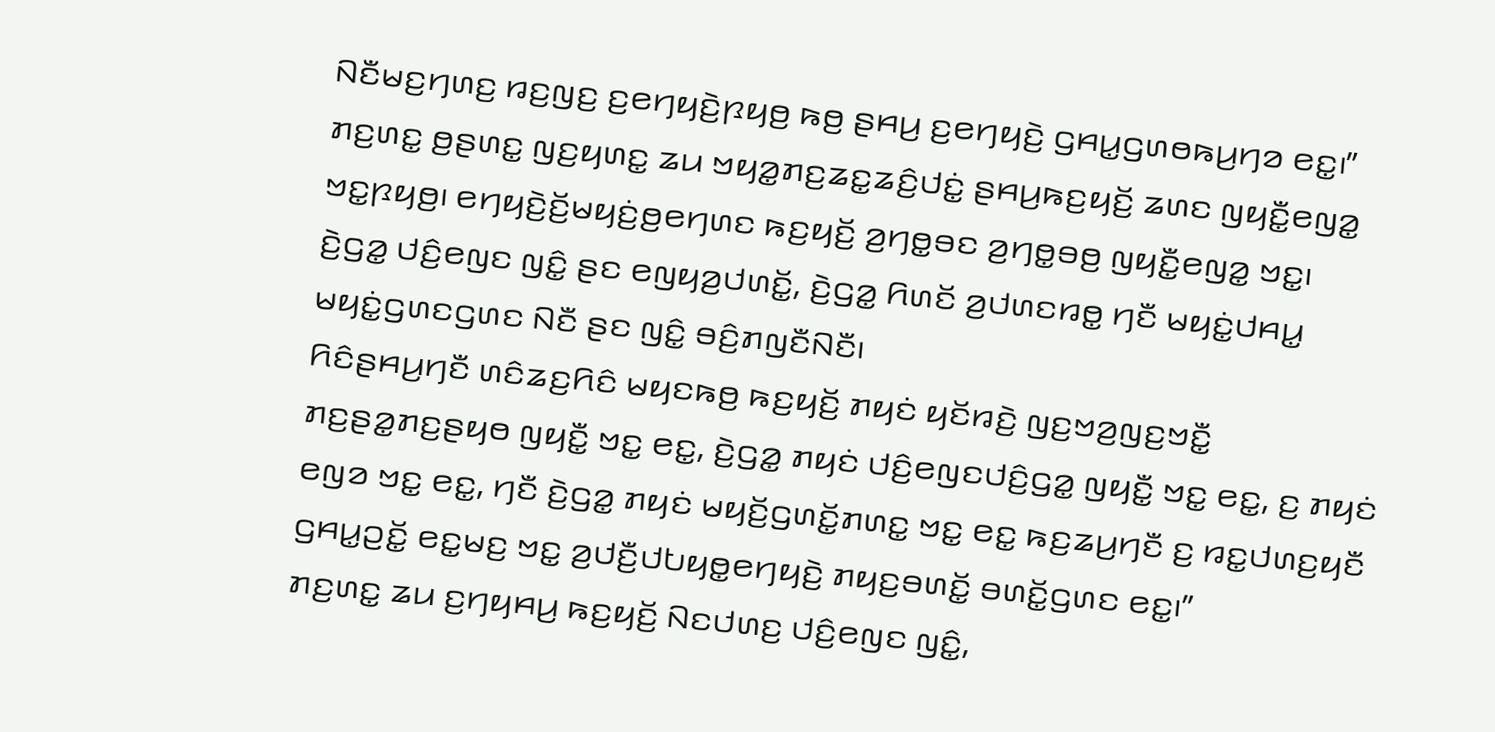ꤡꤢꤪꤗꤢ꤬ꤚꤛꤢ꤬ ꤙꤢ꤬ꤜꤢ꤬ ꤢ꤬ꤕꤚꤟꤢꤧ꤬ꤐꤟꤥ꤬ ꤒꤥ꤬ ꤔꤌꤣ꤬ ꤢ꤬ꤕꤚꤟꤢꤧ꤬ ꤞꤌꤣ꤭ꤞꤛꤥꤒꤣ꤬ꤚꤤ ꤕꤢ꤭꤯”
ꤊꤢ꤬ꤛꤢ꤭ ꤥ꤬ꤔꤛꤢ꤭ ꤜꤢ꤬ꤟꤛꤢ꤭ ꤘꤣ ꤠꤟꤤ꤭ꤊꤢ꤬ꤘꤢ꤭ꤘꤢꤨ꤬ꤓꤢꤦ꤭ ꤔꤌꤣ꤬ꤒꤢ꤬ꤟꤢꤩ꤬ ꤘꤛꤢ ꤜꤟꤢꤪ꤭ꤕꤜꤤ꤭ ꤠꤢ꤭ꤐꤟꤥ꤬꤯ ꤕꤚꤟꤢꤧ꤬ꤢꤩ꤬ꤗꤟꤢꤦ꤬ꤥ꤬ꤕꤚꤛꤢ ꤒꤢ꤬ꤟꤢꤩ꤬ ꤤ꤬ꤚꤥ꤭ꤋꤢ ꤤ꤬ꤚꤥ꤭ꤋꤥ꤬ ꤜꤟꤢꤪ꤭ꤕꤜꤤ꤭ ꤠꤢ꤭꤯
ꤢꤧ꤬ꤞꤤ꤭ ꤓꤢꤨ꤬ꤕꤜꤢ ꤜꤢꤨ꤭ ꤔꤢ ꤕꤜꤟꤤ꤬ꤓꤛꤢꤩ꤭, ꤢꤧ꤬ꤞꤤ꤭ ꤖꤛꤢꤩ ꤤ꤬ꤓꤛꤢꤙꤥ꤭ ꤚꤢꤪ ꤗꤟꤢꤦ꤭ꤓꤌꤣ꤭ ꤗꤟꤢꤦ꤭ꤞꤛꤢꤞꤛꤢ ꤡꤢꤪ ꤔꤢ ꤜꤢꤨ꤭ ꤋꤢꤨ꤬ꤊꤜꤢꤪꤡꤢꤪ꤯
ꤖꤢꤨꤔꤌꤣ꤬ꤚꤢꤪ ꤛꤢꤨꤘꤢ꤬ꤖꤢꤨ ꤗꤟꤢꤒꤥ꤬ ꤒꤢ꤬ꤟꤢꤩ꤬ ꤊꤟꤢꤦ ꤟꤢꤩꤙꤢꤧ꤬ ꤜꤢ꤬ꤠꤤ꤬ꤜꤢ꤬ꤠꤢꤪ꤭ ꤊꤢ꤬ꤔꤤ꤭ꤊꤢ꤬ꤔꤟꤥ ꤜꤟꤢꤪ꤭ ꤠꤢ꤭ ꤕꤢ꤭, ꤢꤧ꤬ꤞꤤ꤭ ꤊꤟꤢꤦ ꤓꤢꤨ꤬ꤕꤜꤢꤓꤢꤨ꤬ꤞꤤ꤭ ꤜꤟꤢꤪ꤭ ꤠꤢ꤭ ꤕꤢ꤭, ꤢ꤬ ꤊꤟꤢꤦ ꤕꤜꤤ ꤠꤢ꤭ ꤕꤢ꤭, ꤚꤢꤪ ꤢꤧ꤬ꤞꤤ꤭ ꤊꤟꤢꤦ ꤗꤟꤢꤩ꤬ꤞꤛꤢꤩ꤭ꤊꤛꤢ꤭ ꤠꤢ꤭ ꤕꤢ꤭ ꤒꤢ꤬ꤘꤣ꤬ꤚꤢꤪ ꤢ꤬ ꤙꤢ꤭ꤓꤛꤢ꤬ꤟꤢꤪ ꤞꤌꤣ꤭ꤑꤢꤩ꤭ ꤕꤢ꤭ꤗꤢ꤬ ꤠꤢ꤭ ꤤ꤬ꤓꤢꤪ꤬ꤓꤝꤟꤥ꤭ꤕꤚꤟꤢꤧ꤬ ꤊꤟꤢ꤬ꤋꤛꤢꤩ꤭ ꤋꤛꤢꤩ꤭ꤞꤛꤢ ꤕꤢ꤭꤯”
ꤊꤢ꤬ꤛꤢ꤭ ꤘꤣ ꤢ꤬ꤚꤟꤌꤣ꤬ ꤒꤢ꤬ꤟꤢꤩ꤬ ꤡꤢꤓꤛꤢ꤬ ꤓꤢꤨ꤬ꤕꤜꤢ ꤜꤢꤨ꤭,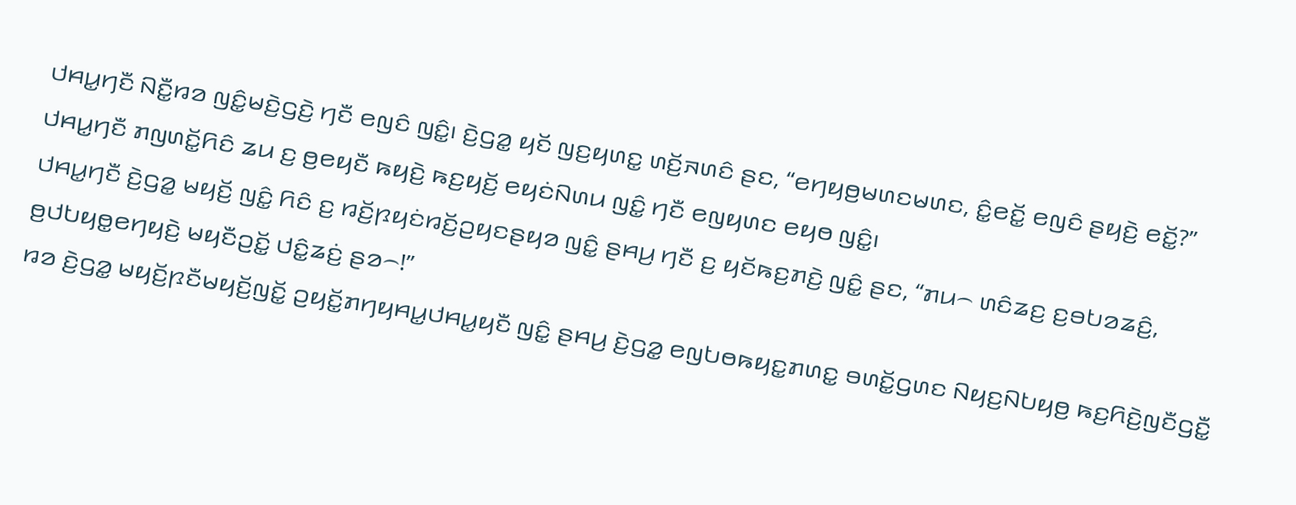ꤓꤌꤣ꤭ꤚꤢꤪ ꤡꤢꤪ꤭ꤙꤤ ꤜꤢꤨ꤭ꤗꤢꤧ꤬ꤞꤢꤧ꤬ ꤚꤢꤪ ꤕꤜꤢꤨ ꤜꤢꤨ꤭꤯ ꤢꤧ꤬ꤞꤤ꤭ ꤟꤢꤩ ꤜꤢ꤬ꤟꤛꤢ꤭ ꤛꤢꤩ꤬ꤏꤛꤢꤨ ꤔꤢ, “ꤕꤚꤟꤥ꤬ꤗꤛꤢꤗꤛꤢ, ꤢꤨ꤭ꤕꤢꤩ꤭ ꤕꤜꤢꤨ ꤔꤟꤢꤧ꤬ ꤕꤢꤩ꤭?” ꤓꤌꤣ꤭ꤚꤢꤪ ꤊꤜꤛꤢꤩ꤭ꤖꤢꤨ ꤘꤣ ꤢ꤬ ꤥ꤬ꤕꤟꤢꤪ ꤒꤟꤢꤧ꤬ ꤒꤢ꤬ꤟꤢꤩ꤬ ꤕꤟꤢꤦꤡꤛꤣ ꤜꤢꤨ꤭ ꤚꤢꤪ ꤕꤜꤟꤛꤢ ꤕꤟꤥ ꤜꤢꤨ꤭꤯
ꤓꤌꤣ꤭ꤚꤢꤪ ꤢꤧ꤬ꤞꤤ꤭ ꤗꤟꤢꤩ꤬ ꤜꤢꤨ꤭ ꤖꤢꤨ ꤢ꤬ ꤙꤢꤩ꤬ꤐꤟꤢꤦꤙꤢꤩ꤬ꤑꤟꤢꤔꤟꤤ ꤜꤢꤨ꤭ ꤔꤌꤣ꤬ ꤚꤢꤪ ꤢ꤬ ꤟꤢꤩꤒꤢ꤬ꤊꤢꤧ꤬ ꤜꤢꤨ꤭ ꤔꤢ, “ꤊꤣ꤮ ꤛꤢꤨꤘꤢ꤬ ꤢ꤬ꤋꤝꤤꤘꤢꤨ꤬, ꤥ꤬ꤓꤝꤟꤥ꤭ꤕꤚꤟꤢꤧ꤬ ꤗꤟꤢꤪꤑꤢꤩ꤭ ꤓꤢꤨ꤭ꤘꤢꤦ꤬ ꤔꤤ꤮!”
ꤙꤤ ꤢꤧ꤬ꤞꤤ꤭ ꤗꤟꤢꤩ꤬ꤐꤢꤪꤗꤟꤢꤩ꤬ꤜꤢꤩ꤭ ꤑꤟꤢꤩ꤭ꤊꤚꤟꤌꤣ꤭ꤓꤌꤣ꤭ꤟꤢꤪ ꤜꤢꤨ꤭ ꤔꤌꤣ꤬ ꤢꤧ꤬ꤞꤤ꤭ ꤕꤜꤝꤥꤒꤟꤢ꤭ꤊꤛꤢ꤭ ꤋꤛꤢꤩ꤭ꤞꤛꤢ ꤡꤟꤢ꤬ꤡꤝꤟꤥ꤬ ꤒꤢ꤬ꤖꤢꤧ꤬ꤜꤢꤪꤞꤢꤪ꤭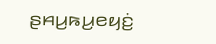ꤔꤌꤣ꤬ꤒꤣ꤬ꤕꤟꤢꤦ꤬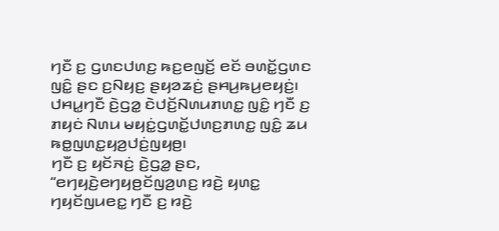ꤚꤢꤪ ꤢ꤬ ꤞꤛꤢꤓꤛꤢ꤬ ꤒꤢ꤬ꤕꤜꤢꤩ꤬ ꤕꤢꤩ ꤋꤛꤢꤩ꤭ꤞꤛꤢ ꤜꤢꤨ꤭ ꤔꤢ ꤢ꤬ꤡꤟꤢ꤬ ꤔꤟꤤꤘꤢꤦ꤬ ꤔꤌꤣ꤬ꤒꤣ꤬ꤕꤟꤢꤦ꤬꤯ ꤓꤌꤣ꤭ꤚꤢꤪ ꤢꤧ꤬ꤞꤤ꤭ ꤢꤧꤓꤢꤩ꤬ꤡꤛꤣꤊꤛꤢ꤭ ꤜꤢꤨ꤭ ꤚꤢꤪ ꤢ꤬ ꤊꤟꤢꤦ ꤡꤛꤣ ꤗꤟꤢꤦ꤭ꤞꤛꤢꤩ꤭ꤓꤛꤢ꤬ꤊꤛꤢ꤭ ꤜꤢꤨ꤭ ꤘꤣ ꤒꤥ꤭ꤜꤛꤢ꤭ꤟꤤ꤬ꤓꤢꤦ꤬ꤜꤟꤥ꤬꤯
ꤚꤢꤪ ꤢ꤬ ꤟꤢꤩꤏꤢꤦ꤬ ꤢꤧ꤬ꤞꤤ꤭ ꤔꤢ, “ꤕꤚꤟꤢꤧ꤬ꤕꤚꤟꤥ꤬ꤢꤩꤜꤤ꤬ꤛꤢ꤬ ꤙꤢꤧ꤬ ꤟꤛꤢ꤭ ꤚꤟꤢꤩꤜꤣꤕꤢ꤭ ꤚꤢꤪ ꤢ꤬ ꤙꤢꤧ꤬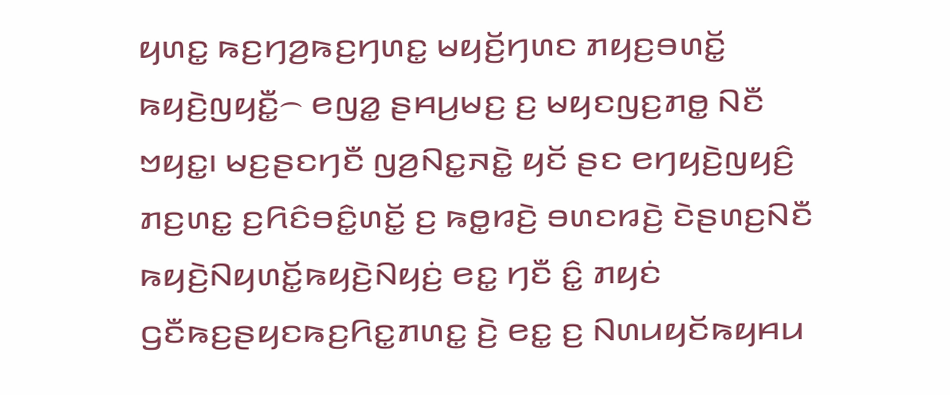ꤟꤛꤢ꤭ ꤒꤢ꤬ꤚꤤ꤬ꤒꤢ꤬ꤚꤛꤢ꤭ ꤗꤟꤢꤩ꤬ꤚꤛꤢ ꤊꤟꤢ꤬ꤋꤛꤢꤩ꤭ ꤒꤟꤢꤧ꤬ꤜꤟꤢꤪ꤭꤮ ꤕꤜꤤ꤭ ꤔꤌꤣ꤬ꤗꤢ꤬ ꤢ꤬ ꤗꤟꤢꤜꤢ꤬ꤊꤥ꤭ ꤡꤢꤪ ꤠꤟꤢ꤭꤯ ꤗꤢ꤬ꤔꤢꤚꤢꤪ ꤜꤤ꤬ꤡꤢ꤭ꤏꤢꤧ꤭ ꤟꤢꤩ ꤔꤢ ꤕꤚꤟꤢꤧ꤬ꤜꤟꤢꤨ꤬ ꤊꤢ꤬ꤛꤢ꤭ ꤢ꤬ꤖꤢꤨꤋꤢꤨ꤭ꤛꤢꤩ꤭ ꤢ꤬ ꤒꤥ꤭ꤙꤢꤧ꤬ ꤋꤛꤢꤙꤢꤧ꤬ ꤢꤧꤔꤛꤢ꤬ꤡꤢꤪ ꤒꤟꤢꤧ꤬ꤡꤟꤛꤢꤩ꤭ꤒꤟꤢꤧ꤬ꤡꤟꤢꤦ꤬ ꤕꤢ꤭ ꤚꤢꤪ ꤢꤨ꤭ ꤊꤟꤢꤦ ꤞꤢꤪꤒꤢ꤬ꤔꤟꤢꤒꤢ꤬ꤖꤢ꤭ꤊꤛꤢ꤭ ꤢꤧ꤬ ꤕꤢ꤭ ꤢ꤬ ꤡꤛꤣꤟꤢꤩꤒꤟꤌꤣ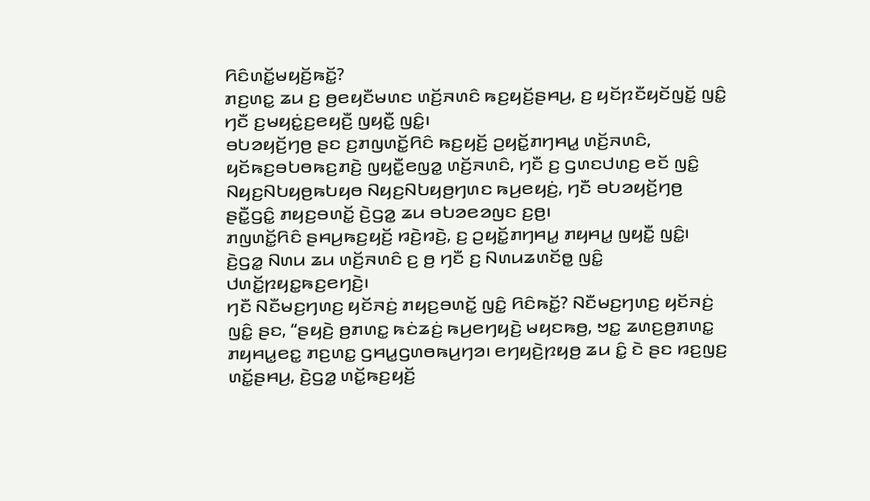ꤖꤢꤨꤛꤢꤩ꤭ꤗꤟꤢꤩ꤬ꤒꤢꤩ꤭?
ꤊꤢ꤬ꤛꤢ꤭ ꤘꤣ ꤢ꤬ ꤥ꤬ꤕꤟꤢꤪꤗꤛꤢ ꤛꤢꤩ꤬ꤏꤛꤢꤨ ꤒꤢ꤬ꤟꤢꤩ꤬ꤔꤌꤣ꤬, ꤢ꤬ ꤟꤢꤩꤐꤢꤪꤟꤢꤩꤜꤢꤩ꤭ ꤜꤢꤨ꤭ ꤚꤢꤪ ꤢ꤬ꤗꤟꤢꤦ꤭ꤢ꤬ꤕꤟꤢꤪ꤬ ꤜꤟꤢꤪ꤭ ꤜꤢꤨ꤭꤯
ꤋꤝꤤꤟꤢꤩ꤬ꤚꤥ꤬ ꤔꤢ ꤢ꤬ꤊꤜꤛꤢꤩ꤭ꤖꤢꤨ ꤒꤢ꤬ꤟꤢꤩ꤬ ꤑꤟꤢꤩ꤭ꤊꤚꤌꤣ꤭ ꤛꤢꤩ꤬ꤏꤛꤢꤨ, ꤟꤢꤩꤒꤢ꤬ꤋꤝꤥꤒꤢ꤬ꤊꤢꤧ꤬ ꤜꤟꤢꤪ꤭ꤕꤜꤤ꤭ ꤛꤢꤩ꤬ꤏꤛꤢꤨ, ꤚꤢꤪ ꤢ꤬ ꤞꤛꤢꤓꤛꤢ꤬ ꤕꤢꤩ ꤜꤢꤨ꤭ ꤡꤟꤢ꤬ꤡꤝꤟꤥ꤬ꤒꤝꤟꤥ ꤡꤟꤢ꤬ꤡꤝꤟꤥ꤬ꤚꤛꤢ ꤒꤣ꤬ꤕꤟꤢꤦ꤬, ꤚꤢꤪ ꤋꤝꤤꤟꤢꤩ꤬ꤚꤥ꤬ ꤔꤢꤪ꤭ꤞꤢꤨ꤭ ꤊꤟꤢ꤬ꤋꤛꤢꤩ꤭ ꤢꤧ꤬ꤞꤤ꤭ ꤘꤣ ꤋꤝꤤꤕꤤꤜꤢ ꤢ꤬ꤥ꤬꤯
ꤊꤜꤛꤢꤩ꤭ꤖꤢꤨ ꤔꤌꤣ꤬ꤒꤢ꤬ꤟꤢꤩ꤬ ꤙꤢꤧ꤬ꤙꤢꤧ꤬, ꤢ꤬ ꤑꤟꤢꤩ꤭ꤊꤚꤌꤣ꤭ ꤊꤟꤌꤣ꤭ ꤜꤟꤢꤪ꤭ ꤜꤢꤨ꤭꤯ ꤢꤧ꤬ꤞꤤ꤭ ꤡꤛꤣ ꤘꤣ ꤛꤢꤩ꤬ꤏꤛꤢꤨ ꤢ꤬ ꤥ꤬ ꤚꤢꤪ ꤢ꤬ ꤡꤛꤣꤘꤛꤢꤩꤥ꤭ ꤜꤢꤨ꤭ ꤓꤛꤢꤩ꤭ꤐꤟꤢ꤭ꤒꤢ꤬ꤕꤚꤢꤧ꤬꤯
ꤚꤢꤪ ꤡꤢꤪꤗꤢ꤬ꤚꤛꤢ꤬ ꤟꤢꤩꤏꤢꤦ꤬ ꤊꤟꤢ꤬ꤋꤛꤢꤩ꤭ ꤜꤢꤨ꤭ ꤖꤢꤨꤒꤢꤩ꤭? ꤡꤢꤪꤗꤢ꤬ꤚꤛꤢ꤬ ꤟꤢꤩꤏꤢꤦ꤬ ꤜꤢꤨ꤭ ꤔꤢ, “ꤔꤟꤢꤧ꤬ ꤥ꤬ꤊꤛꤢ꤭ ꤒꤢꤦꤘꤢꤦ꤬ ꤒꤣ꤬ꤕꤚꤟꤢꤧ꤬ ꤗꤟꤢꤒꤥ꤬, ꤠꤢ꤭ ꤘꤛꤢ꤬ꤥ꤬ꤊꤛꤢ꤭ ꤊꤟꤌꤣ꤭ꤕꤢ꤭ ꤊꤢ꤬ꤛꤢ꤭ ꤞꤌꤣ꤭ꤞꤛꤥꤒꤣ꤬ꤚꤤ꤯ ꤕꤚꤟꤢꤧ꤬ꤐꤟꤥ꤬ ꤘꤣ ꤢꤨ꤭ ꤢꤧ ꤔꤢ ꤙꤢ꤬ꤜꤢ꤬ ꤛꤢꤩ꤭ꤔꤌꤣ꤬, ꤢꤧ꤬ꤞꤤ꤭ ꤛꤢꤩ꤭ꤒꤢ꤬ꤟꤢꤩ꤬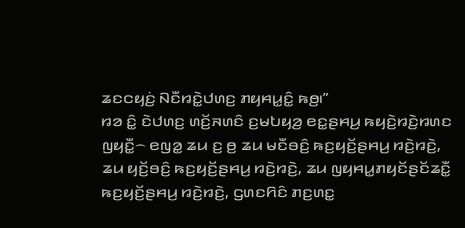ꤘꤢꤍꤟꤢꤦ꤬ ꤡꤢꤪꤙꤢꤧ꤭ꤓꤛꤢ꤬ ꤊꤟꤌꤣ꤭ꤢꤨ꤭ ꤒꤥ꤬꤯”
ꤙꤤ ꤢꤨ꤭ ꤢꤧꤓꤛꤢ꤬ ꤛꤢꤩ꤬ꤏꤛꤢꤨ ꤢ꤬ꤗꤝꤟꤤ꤬ ꤕꤢ꤭ꤔꤌꤣ꤬ ꤒꤟꤢꤧ꤬ꤙꤢꤧ꤬ꤙꤛꤢ ꤜꤟꤢꤪ꤭꤮ ꤕꤜꤤ꤭ ꤘꤣ ꤢ꤬ ꤥ꤬ ꤘꤣ ꤗꤢꤪꤋꤢꤨ꤬ ꤒꤢ꤬ꤟꤢꤩ꤬ꤔꤌꤣ꤬ ꤙꤢꤧ꤬ꤙꤢꤧ꤬, ꤘꤣ ꤟꤢꤩ꤬ꤋꤢꤨ꤬ ꤒꤢ꤬ꤟꤢꤩ꤬ꤔꤌꤣ꤬ ꤙꤢꤧ꤬ꤙꤢꤧ꤬, ꤘꤣ ꤜꤟꤌꤣ꤭ꤊꤟꤢꤩꤔꤢꤩꤘꤢꤪ꤭ ꤒꤢ꤬ꤟꤢꤩ꤬ꤔꤌꤣ꤬ ꤙꤢꤧ꤬ꤙꤢꤧ꤬, ꤞꤛꤢꤖꤢꤨ ꤊꤢ꤬ꤛꤢ꤭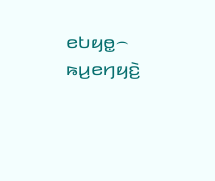ꤕꤝꤟꤥ꤭꤮ ꤒꤣ꤬ꤕꤚꤟꤢꤧ꤬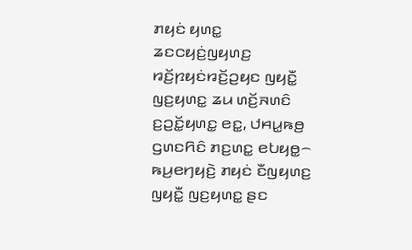ꤊꤟꤢꤦ ꤟꤛꤢ꤭ ꤘꤢꤍꤟꤢꤦ꤬ꤜꤟꤛꤢ꤬ ꤙꤢꤩ꤬ꤐꤟꤢꤦꤙꤢꤩ꤬ꤑꤟꤢ ꤜꤟꤢꤪ꤭ ꤜꤢ꤬ꤟꤛꤢ꤭ ꤘꤣ ꤛꤢꤩ꤬ꤏꤛꤢꤨ ꤢ꤬ꤑꤢꤩ꤭ꤟꤛꤢ꤭ ꤕꤢ꤭, ꤓꤌꤣ꤭ꤒꤥ꤬ ꤞꤛꤢꤖꤢꤨ ꤊꤢ꤬ꤛꤢ꤭ ꤕꤝꤟꤥ꤭꤮ ꤒꤣ꤬ꤕꤚꤟꤢꤧ꤬ ꤊꤟꤢꤦ ꤢꤪꤜꤟꤛꤢ꤬ ꤜꤟꤢꤪ꤭ ꤜꤢ꤬ꤟꤛꤢ꤭ ꤔꤢ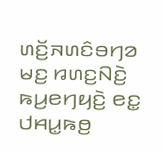ꤛꤢꤩ꤬ꤏꤛꤢꤨꤋꤚꤤ ꤗꤢ꤬ ꤙꤛꤢ꤬ꤡꤢꤧ꤬ ꤒꤣ꤬ꤕꤚꤟꤢꤧ꤬ ꤕꤢ꤭ ꤓꤌꤣ꤭ꤒꤥ꤬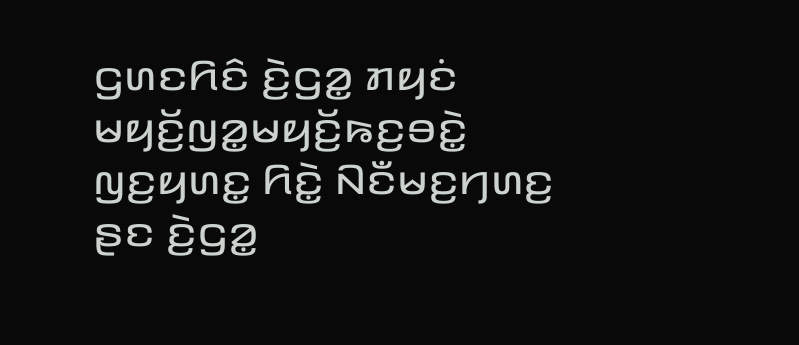ꤞꤛꤢꤖꤢꤨ ꤢꤧ꤬ꤞꤤ꤭ ꤊꤟꤢꤦ ꤗꤟꤢꤩ꤬ꤜꤤ꤭ꤗꤟꤢꤩ꤬ꤒꤢ꤬ꤋꤢꤧ꤭ ꤜꤢ꤬ꤟꤛꤢ꤭ ꤖꤢꤧ꤭ ꤡꤢꤪꤗꤢ꤬ꤚꤛꤢ꤬ ꤔꤢ ꤢꤧ꤬ꤞꤤ꤭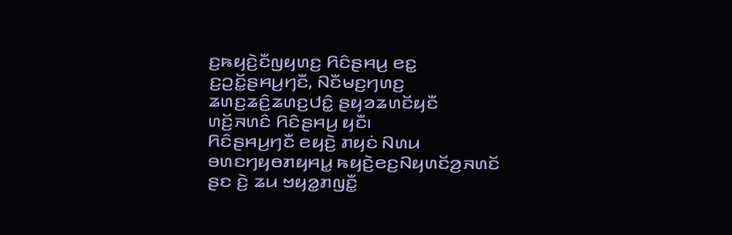ꤢ꤬ꤒꤟꤢꤧ꤬ꤢꤪꤜꤟꤛꤢ꤬ ꤖꤢꤨꤔꤌꤣ꤬ ꤕꤢ꤭ ꤢ꤬ꤑꤢꤩ꤭ꤔꤌꤣ꤬ꤚꤢꤪ, ꤡꤢꤪꤗꤢ꤬ꤚꤛꤢ꤬ ꤘꤛꤢ꤬ꤘꤢꤨ꤬ꤘꤛꤢ꤬ꤓꤢꤨ꤭ ꤔꤟꤤꤘꤛꤢꤩꤟꤢꤪ ꤛꤢꤩ꤬ꤏꤛꤢꤨ ꤖꤢꤨꤔꤌꤣ꤬ ꤟꤢꤪ꤯
ꤖꤢꤨꤔꤌꤣ꤬ꤚꤢꤪ ꤕꤟꤢꤧ꤬ ꤊꤟꤢꤦ ꤡꤛꤣ ꤋꤛꤢꤚꤟꤥꤊꤟꤌꤣ꤭ ꤒꤟꤢꤧ꤬ꤕꤢ꤬ꤡꤟꤛꤢꤩꤤ꤬ꤏꤛꤢꤩ ꤔꤢ ꤢꤧ꤬ ꤘꤣ ꤠꤟꤤ꤭ꤊꤜꤢꤪ꤭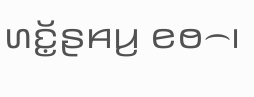ꤛꤢꤩ꤭ꤔꤌꤣ꤬ ꤕꤥ꤮꤯